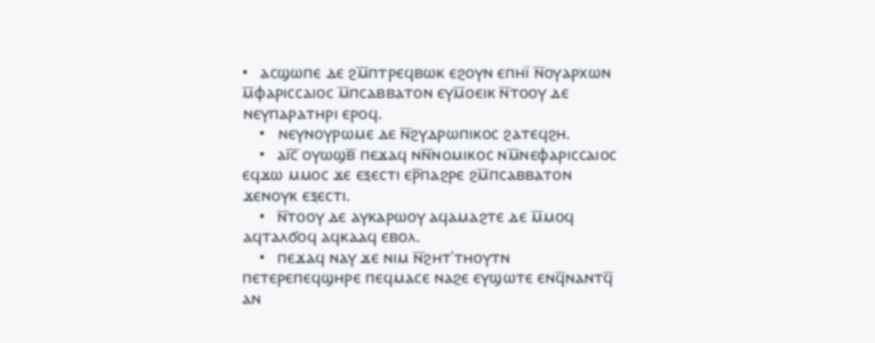•   ⲁⲥϣⲱⲡⲉ ⲇⲉ ϩⲙ̅ⲡⲧⲣⲉϥⲃⲱⲕ ⲉϩⲟⲩⲛ ⲉⲡⲏⲓ̈ ⲛ̅ⲟⲩⲁⲣⲭⲱⲛ ⲙ̅ⲫⲁⲣⲓⲥⲥⲁⲓⲟⲥ ⲙ̅ⲡⲥⲁⲃⲃⲁⲧⲟⲛ ⲉⲩⲙ̅ⲟⲉⲓⲕ ⲛ̅ⲧⲟⲟⲩ ⲇⲉ ⲛⲉⲩⲡⲁⲣⲁⲧⲏⲣⲓ ⲉⲣⲟϥ.
    •   ⲛⲉⲩⲛⲟⲩⲣⲱⲙⲉ ⲇⲉ ⲛ̅ϩⲩⲇⲣⲱⲡⲓⲕⲟⲥ ϩⲁⲧⲉϥϩⲏ.
    •   ⲁⲓ̅ⲥ̅ ⲟⲩⲱϣⲃ̅ ⲡⲉϫⲁϥ ⲛⲛ̅ⲛⲟⲙⲓⲕⲟⲥ ⲛⲙ̅ⲛⲉⲫⲁⲣⲓⲥⲥⲁⲓⲟⲥ ⲉϥϫⲱ ⲙⲙⲟⲥ ϫⲉ ⲉⲝⲉⲥⲧⲓ ⲉⲣ̅ⲡⲁϩⲣⲉ ϩⲙ̅ⲡⲥⲁⲃⲃⲁⲧⲟⲛ ϫⲉⲛⲟⲩⲕ ⲉⲝⲉⲥⲧⲓ.
    •   ⲛ̅ⲧⲟⲟⲩ ⲇⲉ ⲁⲩⲕⲁⲣⲱⲟⲩ ⲁϥⲁⲙⲁϩⲧⲉ ⲇⲉ ⲙ̅ⲙⲟϥ ⲁϥⲧⲁⲗϭⲟϥ ⲁϥⲕⲁⲁϥ ⲉⲃⲟⲗ.
    •   ⲡⲉϫⲁϥ ⲛⲁⲩ ϫⲉ ⲛⲓⲙ ⲛ̅ϩⲏⲧʾⲧⲏⲟⲩⲧⲛ ⲡⲉⲧⲉⲣⲉⲡⲉϥϣⲏⲣⲉ ⲡⲉϥⲙⲁⲥⲉ ⲛⲁϩⲉ ⲉⲩϣⲱⲧⲉ ⲉⲛϥ̅ⲛⲁⲛⲧϥ̅ ⲁⲛ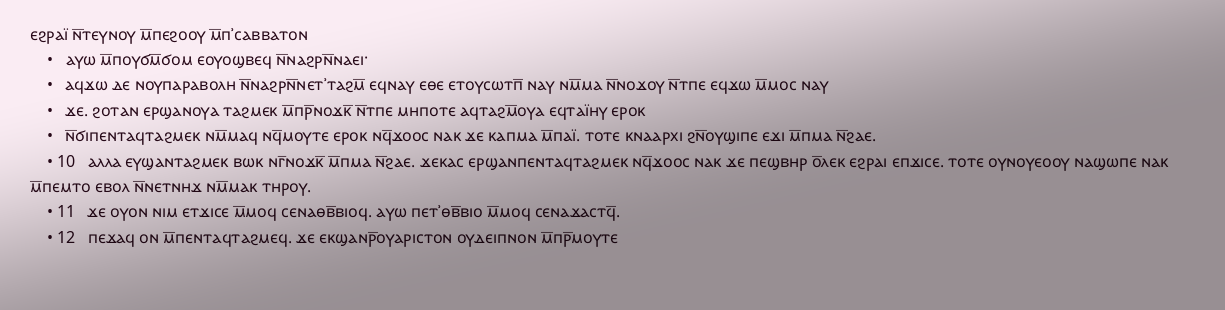ⲉϩⲣⲁⲓ̈ ⲛ̅ⲧⲉⲩⲛⲟⲩ ⲙ̅ⲡⲉϩⲟⲟⲩ ⲙ̅ⲡʾⲥⲁⲃⲃⲁⲧⲟⲛ
    •   ⲁⲩⲱ ⲙ̅ⲡⲟⲩϭⲙ̅ϭⲟⲙ ⲉⲟⲩⲟϣⲃⲉϥ ⲛ̅ⲛⲁϩⲣⲛ̅ⲛⲁⲉⲓ·
    •   ⲁϥϫⲱ ⲇⲉ ⲛⲟⲩⲡⲁⲣⲁⲃⲟⲗⲏ ⲛ̅ⲛⲁϩⲣⲛ̅ⲛⲉⲧʾⲧⲁϩⲙ̅ ⲉϥⲛⲁⲩ ⲉⲑⲉ ⲉⲧⲟⲩⲥⲱⲧⲡ̅ ⲛⲁⲩ ⲛⲙ̅ⲙⲁ ⲛ̅ⲛⲟϫⲟⲩ ⲛ̅ⲧⲡⲉ ⲉϥϫⲱ ⲙ̅ⲙⲟⲥ ⲛⲁⲩ
    •   ϫⲉ. ϩⲟⲧⲁⲛ ⲉⲣϣⲁⲛⲟⲩⲁ ⲧⲁϩⲙⲉⲕ ⲙ̅ⲡⲣ̅ⲛⲟϫⲕ̅ ⲛ̅ⲧⲡⲉ ⲙⲏⲡⲟⲧⲉ ⲁϥⲧⲁϩⲙ̅ⲟⲩⲁ ⲉϥⲧⲁⲓ̈ⲏⲩ ⲉⲣⲟⲕ
    •   ⲛ̅ϭⲓⲡⲉⲛⲧⲁϥⲧⲁϩⲙⲉⲕ ⲛⲙ̅ⲙⲁϥ ⲛϥ̅ⲙⲟⲩⲧⲉ ⲉⲣⲟⲕ ⲛϥ̅ϫⲟⲟⲥ ⲛⲁⲕ ϫⲉ ⲕⲁⲡⲙⲁ ⲙ̅ⲡⲁⲓ̈. ⲧⲟⲧⲉ ⲕⲛⲁⲁⲣⲭⲓ ϩⲛ̅ⲟⲩϣⲓⲡⲉ ⲉϫⲓ ⲙ̅ⲡⲙⲁ ⲛ̅ϩⲁⲉ.
    • 10   ⲁⲗⲗⲁ ⲉⲩϣⲁⲛⲧⲁϩⲙⲉⲕ ⲃⲱⲕ ⲛⲅ̅ⲛⲟϫⲕ̅ ⲙ̅ⲡⲙⲁ ⲛ̅ϩⲁⲉ. ϫⲉⲕⲁⲥ ⲉⲣϣⲁⲛⲡⲉⲛⲧⲁϥⲧⲁϩⲙⲉⲕ ⲛϥ̅ϫⲟⲟⲥ ⲛⲁⲕ ϫⲉ ⲡⲉϣⲃⲏⲣ ⲟ̅ⲗⲉⲕ ⲉϩⲣⲁⲓ ⲉⲡϫⲓⲥⲉ. ⲧⲟⲧⲉ ⲟⲩⲛⲟⲩⲉⲟⲟⲩ ⲛⲁϣⲱⲡⲉ ⲛⲁⲕ ⲙ̅ⲡⲉⲙⲧⲟ ⲉⲃⲟⲗ ⲛ̅ⲛⲉⲧⲛⲏϫ ⲛⲙ̅ⲙⲁⲕ ⲧⲏⲣⲟⲩ.
    • 11   ϫⲉ ⲟⲩⲟⲛ ⲛⲓⲙ ⲉⲧϫⲓⲥⲉ ⲙ̅ⲙⲟϥ ⲥⲉⲛⲁⲑⲃ̅ⲃⲓⲟϥ. ⲁⲩⲱ ⲡⲉⲧʾⲑⲃ̅ⲃⲓⲟ ⲙ̅ⲙⲟϥ ⲥⲉⲛⲁϫⲁⲥⲧϥ̅.
    • 12   ⲡⲉϫⲁϥ ⲟⲛ ⲙ̅ⲡⲉⲛⲧⲁϥⲧⲁϩⲙⲉϥ. ϫⲉ ⲉⲕϣⲁⲛⲣ̅ⲟⲩⲁⲣⲓⲥⲧⲟⲛ ⲟⲩⲇⲉⲓⲡⲛⲟⲛ ⲙ̅ⲡⲣ̅ⲙⲟⲩⲧⲉ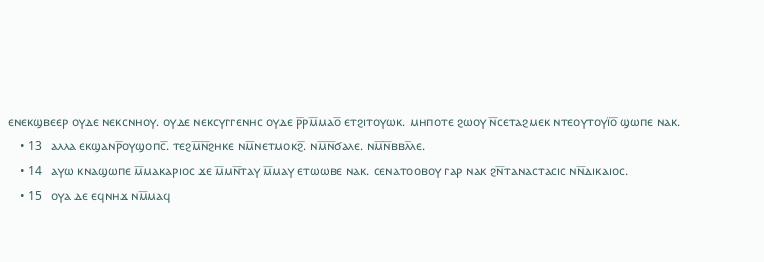ⲉⲛⲉⲕϣⲃⲉⲉⲣ ⲟⲩⲇⲉ ⲛⲉⲕⲥⲛⲏⲟⲩ. ⲟⲩⲇⲉ ⲛⲉⲕⲥⲩⲅⲅⲉⲛⲏⲥ ⲟⲩⲇⲉ ⲣ̅ⲣⲙ̅ⲙⲁⲟ̅ ⲉⲧϩⲓⲧⲟⲩⲱⲕ. ⲙⲏⲡⲟⲧⲉ ϩⲱⲟⲩ ⲛ̅ⲥⲉⲧⲁϩⲙⲉⲕ ⲛⲧⲉⲟⲩⲧⲟⲩⲓ̈ⲟ̅ ϣⲱⲡⲉ ⲛⲁⲕ.
    • 13   ⲁⲗⲗⲁ ⲉⲕϣⲁⲛⲣ̅ⲟⲩϣⲟⲡⲥ̅. ⲧⲉϩⲙ̅ⲛ̅ϩⲏⲕⲉ ⲛⲙ̅ⲛⲉⲧⲙⲟⲕϩ̅. ⲛⲙ̅ⲛ̅ϭⲁⲗⲉ. ⲛⲙ̅ⲛ̅ⲃⲃⲗ̅ⲗⲉ.
    • 14   ⲁⲩⲱ ⲕⲛⲁϣⲱⲡⲉ ⲙ̅ⲙⲁⲕⲁⲣⲓⲟⲥ ϫⲉ ⲙ̅ⲙⲛ̅ⲧⲁⲩ ⲙ̅ⲙⲁⲩ ⲉⲧⲱⲱⲃⲉ ⲛⲁⲕ. ⲥⲉⲛⲁⲧⲟⲟⲃⲟⲩ ⲅⲁⲣ ⲛⲁⲕ ϩⲛ̅ⲧⲁⲛⲁⲥⲧⲁⲥⲓⲥ ⲛⲛ̅ⲇⲓⲕⲁⲓⲟⲥ.
    • 15   ⲟⲩⲁ ⲇⲉ ⲉϥⲛⲏϫ ⲛⲙ̅ⲙⲁϥ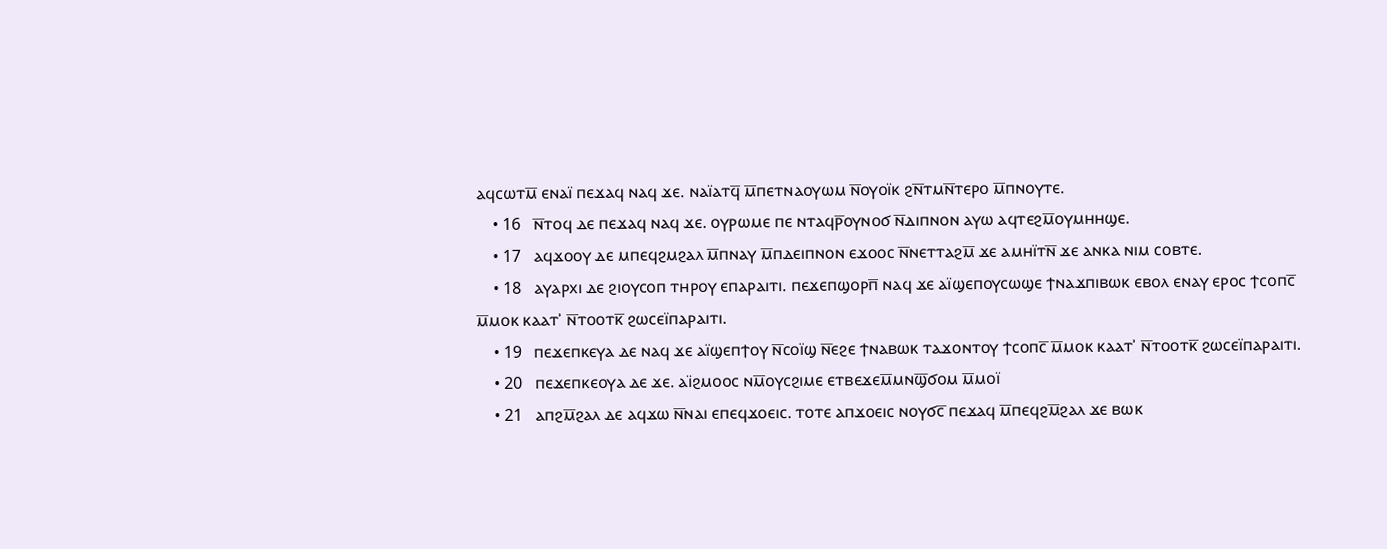ⲁϥⲥⲱⲧⲙ̅ ⲉⲛⲁⲓ̈ ⲡⲉϫⲁϥ ⲛⲁϥ ϫⲉ. ⲛⲁⲓ̈ⲁⲧϥ̅ ⲙ̅ⲡⲉⲧⲛⲁⲟⲩⲱⲙ ⲛ̅ⲟⲩⲟⲓ̈ⲕ ϩⲛ̅ⲧⲙⲛ̅ⲧⲉⲣⲟ ⲙ̅ⲡⲛⲟⲩⲧⲉ.
    • 16   ⲛ̅ⲧⲟϥ ⲇⲉ ⲡⲉϫⲁϥ ⲛⲁϥ ϫⲉ. ⲟⲩⲣⲱⲙⲉ ⲡⲉ ⲛⲧⲁϥⲣ̅ⲟⲩⲛⲟϭ ⲛ̅ⲇⲓⲡⲛⲟⲛ ⲁⲩⲱ ⲁϥⲧⲉϩⲙ̅ⲟⲩⲙⲏⲏϣⲉ.
    • 17   ⲁϥϫⲟⲟⲩ ⲇⲉ ⲙⲡⲉϥϩⲙϩⲁⲗ ⲙ̅ⲡⲛⲁⲩ ⲙ̅ⲡⲇⲉⲓⲡⲛⲟⲛ ⲉϫⲟⲟⲥ ⲛ̅ⲛⲉⲧⲧⲁϩⲙ̅ ϫⲉ ⲁⲙⲏⲓ̈ⲧⲛ̅ ϫⲉ ⲁⲛⲕⲁ ⲛⲓⲙ ⲥⲟⲃⲧⲉ.
    • 18   ⲁⲩⲁⲣⲭⲓ ⲇⲉ ϩⲓⲟⲩⲥⲟⲡ ⲧⲏⲣⲟⲩ ⲉⲡⲁⲣⲁⲓⲧⲓ. ⲡⲉϫⲉⲡϣⲟⲣⲡ̅ ⲛⲁϥ ϫⲉ ⲁⲓ̈ϣⲉⲡⲟⲩⲥⲱϣⲉ ϯⲛⲁϫⲡⲓⲃⲱⲕ ⲉⲃⲟⲗ ⲉⲛⲁⲩ ⲉⲣⲟⲥ ϯⲥⲟⲡⲥ̅ ⲙ̅ⲙⲟⲕ ⲕⲁⲁⲧʾ ⲛ̅ⲧⲟⲟⲧⲕ̅ ϩⲱⲥⲉⲓ̈ⲡⲁⲣⲁⲓⲧⲓ.
    • 19   ⲡⲉϫⲉⲡⲕⲉⲩⲁ ⲇⲉ ⲛⲁϥ ϫⲉ ⲁⲓ̈ϣⲉⲡϯⲟⲩ ⲛ̅ⲥⲟⲓ̈ϣ ⲛ̅ⲉϩⲉ ϯⲛⲁⲃⲱⲕ ⲧⲁϫⲟⲛⲧⲟⲩ ϯⲥⲟⲡⲥ̅ ⲙ̅ⲙⲟⲕ ⲕⲁⲁⲧʾ ⲛ̅ⲧⲟⲟⲧⲕ̅ ϩⲱⲥⲉⲓ̈ⲡⲁⲣⲁⲓⲧⲓ.
    • 20   ⲡⲉϫⲉⲡⲕⲉⲟⲩⲁ ⲇⲉ ϫⲉ. ⲁⲓ̈ϩⲙⲟⲟⲥ ⲛⲙ̅ⲟⲩⲥϩⲓⲙⲉ ⲉⲧⲃⲉϫⲉⲙ̅ⲙⲛϣ̅ϭⲟⲙ ⲙ̅ⲙⲟⲓ̈
    • 21   ⲁⲡϩⲙ̅ϩⲁⲗ ⲇⲉ ⲁϥϫⲱ ⲛ̅ⲛⲁⲓ ⲉⲡⲉϥϫⲟⲉⲓⲥ. ⲧⲟⲧⲉ ⲁⲡϫⲟⲉⲓⲥ ⲛⲟⲩϭⲥ̅ ⲡⲉϫⲁϥ ⲙ̅ⲡⲉϥϩⲙ̅ϩⲁⲗ ϫⲉ ⲃⲱⲕ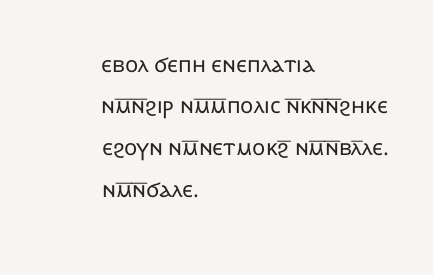ⲉⲃⲟⲗ ϭⲉⲡⲏ ⲉⲛⲉⲡⲗⲁⲧⲓⲁ ⲛⲙ̅ⲛ̅ϩⲓⲣ ⲛⲙ̅ⲙ̅ⲡⲟⲗⲓⲥ ⲛ̅ⲕⲛ̅ⲛ̅ϩⲏⲕⲉ ⲉϩⲟⲩⲛ ⲛⲙ̅ⲛⲉⲧⲙⲟⲕϩ̅ ⲛⲙ̅ⲛ̅ⲃⲗ̅ⲗⲉ. ⲛⲙ̅ⲛ̅ϭⲁⲗⲉ.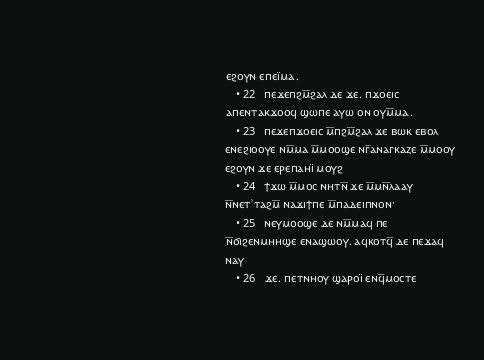ⲉϩⲟⲩⲛ ⲉⲡⲉⲓ̈ⲙⲁ.
    • 22   ⲡⲉϫⲉⲡϩⲙ̅ϩⲁⲗ ⲇⲉ ϫⲉ. ⲡϫⲟⲉⲓⲥ ⲁⲡⲉⲛⲧⲁⲕϫⲟⲟϥ ϣⲱⲡⲉ ⲁⲩⲱ ⲟⲛ ⲟⲩⲙ̅ⲙⲁ.
    • 23   ⲡⲉϫⲉⲡϫⲟⲉⲓⲥ ⲙ̅ⲡϩⲙ̅ϩⲁⲗ ϫⲉ ⲃⲱⲕ ⲉⲃⲟⲗ ⲉⲛⲉϩⲓⲟⲟⲩⲉ ⲛⲙ̅ⲙⲁ ⲙ̅ⲙⲟⲟϣⲉ ⲛⲅ̅ⲁⲛⲁⲅⲕⲁⲍⲉ ⲙ̅ⲙⲟⲟⲩ ⲉϩⲟⲩⲛ ϫⲉ ⲉⲣⲉⲡⲁⲏⲓ̈ ⲙⲟⲩϩ
    • 24   ϯϫⲱ ⲙ̅ⲙⲟⲥ ⲛⲏⲧⲛ̅ ϫⲉ ⲙ̅ⲙⲛ̅ⲗⲁⲁⲩ ⲛ̅ⲛⲉⲧʾⲧⲁϩⲙ̅ ⲛⲁϫⲓϯⲡⲉ ⲙ̅ⲡⲁⲇⲉⲓⲡⲛⲟⲛ·
    • 25   ⲛⲉⲩⲙⲟⲟϣⲉ ⲇⲉ ⲛⲙ̅ⲙⲁϥ ⲡⲉ ⲛ̅ϭⲓϩⲉⲛⲙⲏⲏϣⲉ ⲉⲛⲁϣⲱⲟⲩ. ⲁϥⲕⲟⲧϥ̅ ⲇⲉ ⲡⲉϫⲁϥ ⲛⲁⲩ
    • 26   ϫⲉ. ⲡⲉⲧⲛⲏⲟⲩ ϣⲁⲣⲟⲓ̈ ⲉⲛϥ̅ⲙⲟⲥⲧⲉ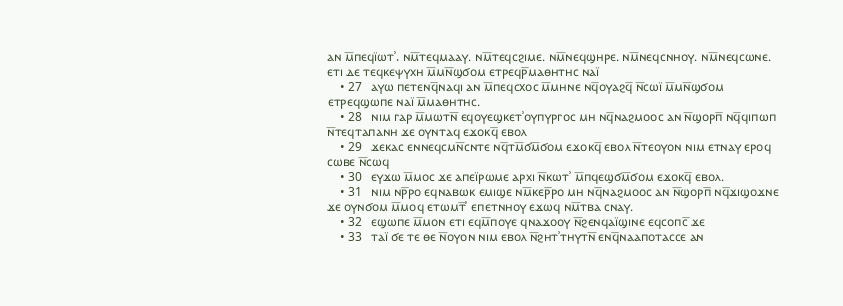ⲁⲛ ⲙ̅ⲡⲉϥⲓ̈ⲱⲧʾ. ⲛⲙ̅ⲧⲉϥⲙⲁⲁⲩ. ⲛⲙ̅ⲧⲉϥⲥϩⲓⲙⲉ. ⲛⲙ̅ⲛⲉϥϣⲏⲣⲉ. ⲛⲙ̅ⲛⲉϥⲥⲛⲏⲟⲩ. ⲛⲙ̅ⲛⲉϥⲥⲱⲛⲉ. ⲉⲧⲓ ⲇⲉ ⲧⲉϥⲕⲉⲯⲩⲭⲏ ⲙ̅ⲙⲛ̅ϣϭⲟⲙ ⲉⲧⲣⲉϥⲣ̅ⲙⲁⲑⲏⲧⲏⲥ ⲛⲁⲓ̈
    • 27   ⲁⲩⲱ ⲡⲉⲧⲉⲛϥ̅ⲛⲁϥⲓ ⲁⲛ ⲙ̅ⲡⲉϥⲥxⲟⲥ ⲙ̅ⲙⲏⲛⲉ ⲛϥ̅ⲟⲩⲁϩϥ̅ ⲛ̅ⲥⲱⲓ̈ ⲙ̅ⲙⲛ̅ϣϭⲟⲙ ⲉⲧⲣⲉϥϣⲱⲡⲉ ⲛⲁⲓ̈ ⲙ̅ⲙⲁⲑⲏⲧⲏⲥ.
    • 28   ⲛⲓⲙ ⲅⲁⲣ ⲙ̅ⲙⲱⲧⲛ̅ ⲉϥⲟⲩⲉϣⲕⲉⲧʾⲟⲩⲡⲩⲣⲅⲟⲥ ⲙⲏ ⲛϥ̅ⲛⲁϩⲙⲟⲟⲥ ⲁⲛ ⲛ̅ϣⲟⲣⲡ̅ ⲛϥ̅ϥⲓⲡⲱⲡ ⲛ̅ⲧⲉϥⲧⲁⲡⲁⲛⲏ ϫⲉ ⲟⲩⲛⲧⲁϥ ⲉϫⲟⲕϥ̅ ⲉⲃⲟⲗ
    • 29   ϫⲉⲕⲁⲥ ⲉⲛⲛⲉϥⲥⲙⲛ̅ⲥⲛⲧⲉ ⲛϥ̅ⲧⲙ̅ϭⲙ̅ϭⲟⲙ ⲉϫⲟⲕϥ̅ ⲉⲃⲟⲗ ⲛ̅ⲧⲉⲟⲩⲟⲛ ⲛⲓⲙ ⲉⲧⲛⲁⲩ ⲉⲣⲟϥ ⲥⲱⲃⲉ ⲛ̅ⲥⲱϥ
    • 30   ⲉⲩϫⲱ ⲙ̅ⲙⲟⲥ ϫⲉ ⲁⲡⲉⲓ̈ⲣⲱⲙⲉ ⲁⲣⲭⲓ ⲛ̅ⲕⲱⲧʾ ⲙ̅ⲡϥⲉϣϭⲙ̅ϭⲟⲙ ⲉϫⲟⲕϥ̅ ⲉⲃⲟⲗ.
    • 31   ⲛⲓⲙ ⲛⲣ̅ⲣⲟ ⲉϥⲛⲁⲃⲱⲕ ⲉⲙⲓϣⲉ ⲛⲙ̅ⲕⲉⲣ̅ⲣⲟ ⲙⲏ ⲛϥ̅ⲛⲁϩⲙⲟⲟⲥ ⲁⲛ ⲛ̅ϣⲟⲣⲡ̅ ⲛϥ̅ϫⲓϣⲟϫⲛⲉ ϫⲉ ⲟⲩⲛϭⲟⲙ ⲙ̅ⲙⲟϥ ⲉⲧⲱⲙⲧ̅ʾ ⲉⲡⲉⲧⲛⲏⲟⲩ ⲉϫⲱϥ ⲛⲙ̅ⲧⲃⲁ ⲥⲛⲁⲩ.
    • 32   ⲉϣⲱⲡⲉ ⲙ̅ⲙⲟⲛ ⲉⲧⲓ ⲉϥⲙ̅ⲡⲟⲩⲉ ϥⲛⲁϫⲟⲟⲩ ⲛ̅ϩⲉⲛϥⲁⲓ̈ϣⲓⲛⲉ ⲉϥⲥⲟⲡⲥ̅ ϫⲉ
    • 33   ⲧⲁⲓ̈ ϭⲉ ⲧⲉ ⲑⲉ ⲛ̅ⲟⲩⲟⲛ ⲛⲓⲙ ⲉⲃⲟⲗ ⲛ̅ϩⲏⲧʾⲧⲏⲩⲧⲛ̅ ⲉⲛϥ̅ⲛⲁⲁⲡⲟⲧⲁⲥⲥⲉ ⲁⲛ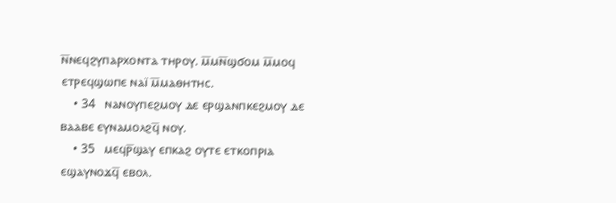ⲛ̅ⲛⲉϥϩⲩⲡⲁⲣⲭⲟⲛⲧⲁ ⲧⲏⲣⲟⲩ. ⲙ̅ⲙⲛ̅ϣϭⲟⲙ ⲙ̅ⲙⲟϥ ⲉⲧⲣⲉϥϣⲱⲡⲉ ⲛⲁⲓ̈ ⲙ̅ⲙⲁⲑⲏⲧⲏⲥ.
    • 34   ⲛⲁⲛⲟⲩⲡⲉϩⲙⲟⲩ ⲇⲉ ⲉⲣϣⲁⲛⲡⲕⲉϩⲙⲟⲩ ⲇⲉ ⲃⲁⲁⲃⲉ ⲉⲩⲛⲁⲙⲟⲗϩϥ̅ ⲛⲟⲩ.
    • 35   ⲙⲉϥⲣ̅ϣⲁⲩ ⲉⲡⲕⲁϩ ⲟⲩⲧⲉ ⲉⲧⲕⲟⲡⲣⲓⲁ ⲉϣⲁⲩⲛⲟϫϥ̅ ⲉⲃⲟⲗ.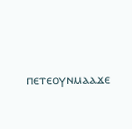ⲡⲉⲧⲉⲟⲩⲛⲙⲁⲁϫⲉ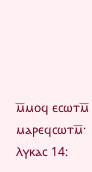ⲙ̅ⲙⲟϥ ⲉⲥⲱⲧⲙ̅ ⲙⲁⲣⲉϥⲥⲱⲧⲙ̅·
Ⲗⲩⲕⲁⲥ 14: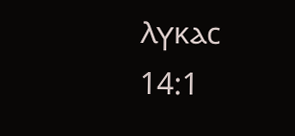Ⲗⲩⲕⲁⲥ 14:1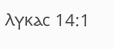Ⲗⲩⲕⲁⲥ 14:1